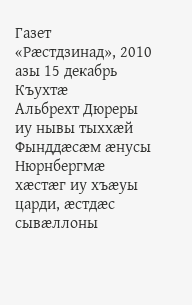Газет «Рæстдзинад», 2010 азы 15 декабрь
Къухтæ
Альбрехт Дюреры иу нывы тыххæй
Фынддæсæм æнусы Нюрнбергмæ хæстæг иу хъæуы царди, æстдæс сывæллоны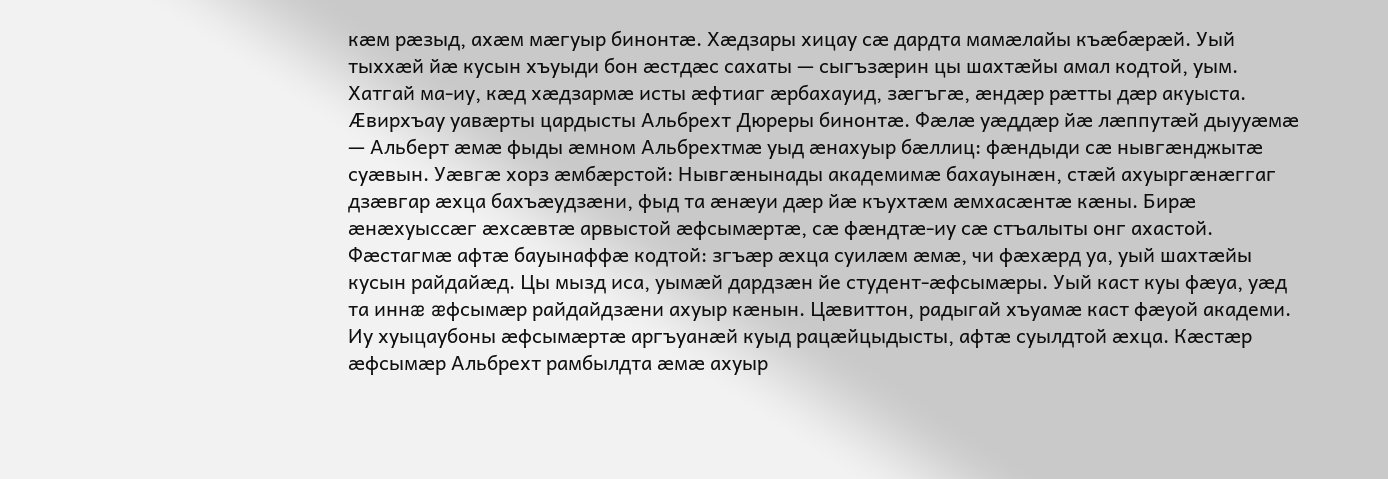кæм рæзыд, ахæм мæгуыр бинонтæ. Хæдзары хицау сæ дардта мамæлайы къæбæрæй. Уый тыххæй йæ кусын хъуыди бон æстдæс сахаты — сыгъзæрин цы шахтæйы амал кодтой, уым. Хатгай ма-иу, кæд хæдзармæ исты æфтиаг æрбахауид, зæгъгæ, æндæр рæтты дæр акуыста. Æвирхъау уавæрты цардысты Альбрехт Дюреры бинонтæ. Фæлæ уæддæр йæ лæппутæй дыууæмæ — Альберт æмæ фыды æмном Альбрехтмæ уыд æнахуыр бæллиц: фæндыди сæ нывгæнджытæ суæвын. Уæвгæ хорз æмбæрстой: Нывгæнынады академимæ бахауынæн, стæй ахуыргæнæггаг дзæвгар æхца бахъæудзæни, фыд та æнæуи дæр йæ къухтæм æмхасæнтæ кæны. Бирæ æнæхуыссæг æхсæвтæ арвыстой æфсымæртæ, сæ фæндтæ-иу сæ стъалыты онг ахастой. Фæстагмæ афтæ бауынаффæ кодтой: згъæр æхца суилæм æмæ, чи фæхæрд уа, уый шахтæйы кусын райдайæд. Цы мызд иса, уымæй дардзæн йе студент-æфсымæры. Уый каст куы фæуа, уæд та иннæ æфсымæр райдайдзæни ахуыр кæнын. Цæвиттон, радыгай хъуамæ каст фæуой академи.
Иу хуыцаубоны æфсымæртæ аргъуанæй куыд рацæйцыдысты, афтæ суылдтой æхца. Кæстæр æфсымæр Альбрехт рамбылдта æмæ ахуыр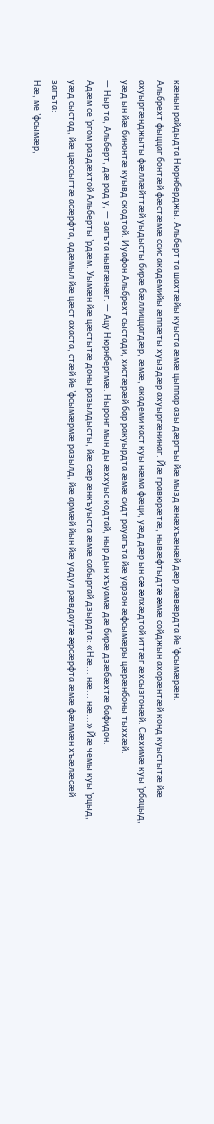кæнын райдыдта Нюрнберджы. Альберт та шахтæйы куыста æмæ цыппар азы дæргъы йæ мызд æнæхъæнæй дæр лæвæрдта йе ’фсымæрæн.
Альбрехт фыццаг бонтæй фæстæмæ ссис академийы æппæты хуыздæр ахуыргæнинаг. Йæ гравюрæтæ, нывæфтыдтæ æмæ сойджын ахорæнтæй конд куыстытæ йæ ахуыргæнджыты фæллæйттæй уыдысты бирæ бæллиццагдæр, æмæ, академи каст куы нæма фæци, уæд дæр ын сæ æлхæдтой иттæг æхсызгонæй. Сæхимæ куы ’рбацыд, уæд ын йæ бинонтæ куывд скодтой. Иуафон Альбрехт сыстади, хистæрæй бар ракуырдта æмæ сидт рауагъта йæ уарзон æфсымæры цæрæнбоны тыххæй.
— Ныр та, Альберт, дæ рад у, — загъта нывгæнæг. — Ацу Нюрнбергмæ. Ныронг мын ды æххуыс кодтай, ныр дын хъуамæ дæ бирæ дзæбæхтæ бафидон.
Адæм се ’ргом раздæхтой Альберты ’рдæм. Уымæн йæ цæстытæ доны разылдысты, йæ сæр æнкъуыста æмæ сабыргай дзырдта: «Нæ... нæ... нæ...» Йæ чемы куы ’рцыд, уæд сыстад, йæ цæссыгтæ асæрфта, адæмыл йæ цæст ахаста, стæй йе ’фсымæрмæ разылд, йæ армæй йын йæ уадул рæвдаугæ æрсæрфта æмæ фæлмæн хъæлæсæй загъта:
Нæ, ме ’фсымæр,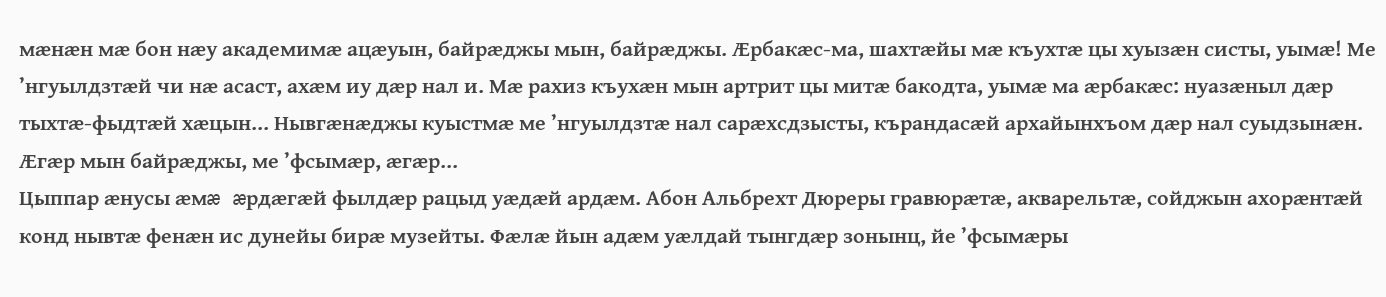мæнæн мæ бон нæу академимæ ацæуын, байрæджы мын, байрæджы. Æрбакæс-ма, шахтæйы мæ къухтæ цы хуызæн систы, уымæ! Ме ’нгуылдзтæй чи нæ асаст, ахæм иу дæр нал и. Мæ рахиз къухæн мын артрит цы митæ бакодта, уымæ ма æрбакæс: нуазæныл дæр тыхтæ-фыдтæй хæцын... Нывгæнæджы куыстмæ ме ’нгуылдзтæ нал сарæхсдзысты, кърандасæй архайынхъом дæр нал суыдзынæн. Æгæр мын байрæджы, ме ’фсымæр, æгæр...
Цыппар æнусы æмæ æрдæгæй фылдæр рацыд уæдæй ардæм. Абон Альбрехт Дюреры гравюрæтæ, акварельтæ, сойджын ахорæнтæй конд нывтæ фенæн ис дунейы бирæ музейты. Фæлæ йын адæм уæлдай тынгдæр зонынц, йе ’фсымæры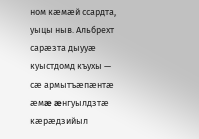ном кæмæй ссардта, уыцы ныв. Альбрехт сарæзта дыууæ куыстдомд къухы — сæ армытъæпæнтæ æмæ æнгуылдзтæ кæрæдзийыл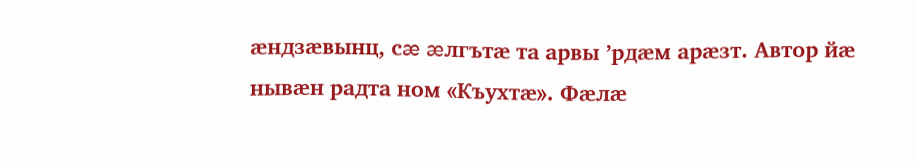æндзæвынц, сæ æлгътæ та арвы ’рдæм арæзт. Автор йæ нывæн радта ном «Къухтæ». Фæлæ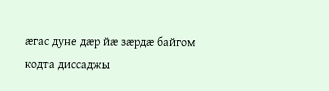æгас дуне дæр йæ зæрдæ байгом кодта диссаджы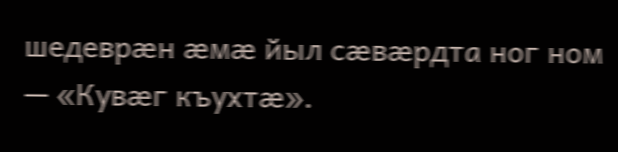шедеврæн æмæ йыл сæвæрдта ног ном — «Кувæг къухтæ».